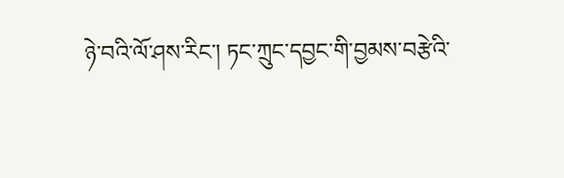ཉེ་བའི་ལོ་ཤས་རིང་། ཏང་ཀྲུང་དབྱང་གི་བྱམས་བརྩེའི་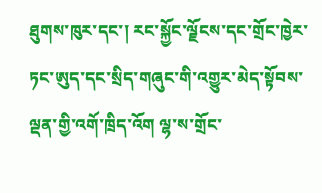ཐུགས་ཁུར་དང་། རང་སྐྱོང་ལྗོངས་དང་གྲོང་ཁྱེར་ཏང་ཨུད་དང་སྲིད་གཞུང་གི་འགྱུར་མེད་སྟོབས་ལྡན་གྱི་འགོ་ཁྲིད་འོག ལྷ་ས་གྲོང་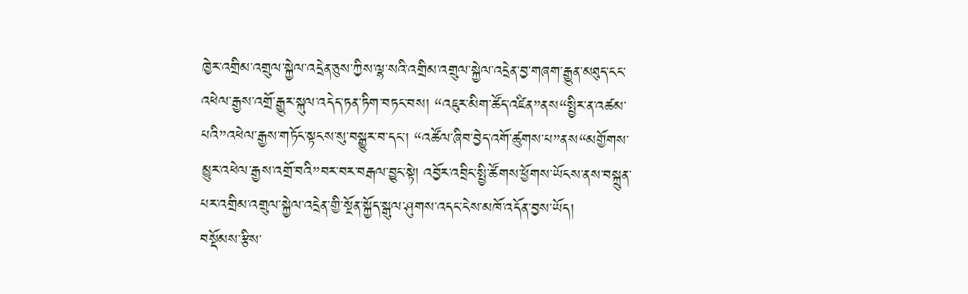ཁྱེར་འགྲིམ་འགྲུལ་སྐྱེལ་འདྲེན་ཅུས་ཀྱིས་ལྷ་སའི་འགྲིམ་འགྲུལ་སྐྱེལ་འདྲེན་བྱ་གཞག་རྒྱུན་མཐུད་ངང་འཕེལ་རྒྱས་འགྲོ་རྒྱུར་སྐུལ་འདེད་ཏན་ཏིག་བཏང་བས། “འཇུར་མིག་ཚོད་འཛིན”ནས“སྤྱིར་ན་འཚམ་པའི”འཕེལ་རྒྱས་གཏོང་སྟངས་སུ་བསྒྱུར་བ་དང་། “འཚོལ་ཞིབ་བྱེད་འགོ་ཚུགས་པ”ནས“མགྱོགས་མྱུར་འཕེལ་རྒྱས་འགྲོ་བའི”བར་བར་བརྒལ་བྱུང་སྟེ། འབྱོར་འབྲིང་སྤྱི་ཚོགས་ཕྱོགས་ཡོངས་ནས་བསྐྲུན་པར་འགྲིམ་འགྲུལ་སྐྱེལ་འདྲེན་གྱི་སྔོན་སྐྱོད་སྒུལ་ཤུགས་འདང་ངེས་མཁོ་འདོན་བྱས་ཡོད།
བསྡོམས་རྩིས་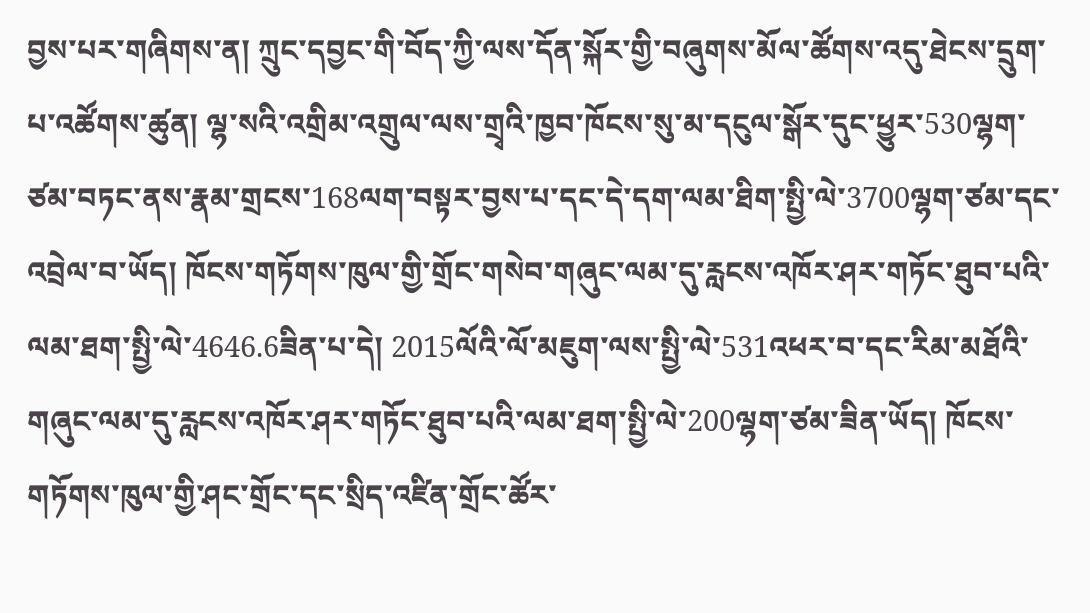བྱས་པར་གཞིགས་ན། ཀྲུང་དབྱང་གི་བོད་ཀྱི་ལས་དོན་སྐོར་གྱི་བཞུགས་མོལ་ཚོགས་འདུ་ཐེངས་དྲུག་པ་འཚོགས་ཚུན། ལྷ་སའི་འགྲིམ་འགྲུལ་ལས་གྲྭའི་ཁྱབ་ཁོངས་སུ་མ་དངུལ་སྒོར་དུང་ཕྱུར་530ལྷག་ཙམ་བཏང་ནས་རྣམ་གྲངས་168ལག་བསྟར་བྱས་པ་དང་དེ་དག་ལམ་ཐིག་སྤྱི་ལེ་3700ལྷག་ཙམ་དང་འབྲེལ་བ་ཡོད། ཁོངས་གཏོགས་ཁུལ་གྱི་གྲོང་གསེབ་གཞུང་ལམ་དུ་རླངས་འཁོར་ཤར་གཏོང་ཐུབ་པའི་ལམ་ཐག་སྤྱི་ལེ་4646.6ཟིན་པ་དེ། 2015ལོའི་ལོ་མཇུག་ལས་སྤྱི་ལེ་531འཕར་བ་དང་རིམ་མཐོའི་གཞུང་ལམ་དུ་རླངས་འཁོར་ཤར་གཏོང་ཐུབ་པའི་ལམ་ཐག་སྤྱི་ལེ་200ལྷག་ཙམ་ཟིན་ཡོད། ཁོངས་གཏོགས་ཁུལ་གྱི་ཤང་གྲོང་དང་སྲིད་འཛིན་གྲོང་ཚོར་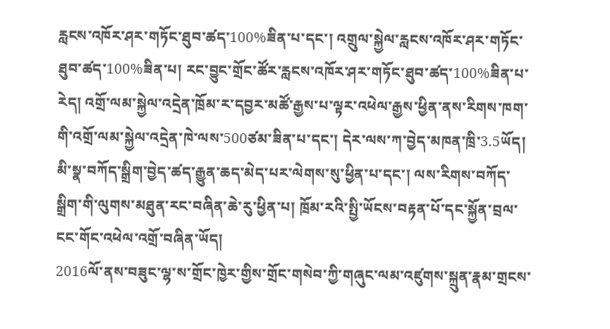རླངས་འཁོར་ཤར་གཏོང་ཐུབ་ཚད་100%ཟིན་པ་དང་། འགྲུལ་སྐྱེལ་རླངས་འཁོར་ཤར་གཏོང་ཐུབ་ཚད་100%ཟིན་པ། རང་བྱུང་གྲོང་ཚོར་རླངས་འཁོར་ཤར་གཏོང་ཐུབ་ཚད་100%ཟིན་པ་རེད། འགྲོ་ལམ་སྐྱེལ་འདྲེན་ཁྲོམ་ར་དབྱར་མཚོ་རྒྱས་པ་ལྟར་འཕེལ་རྒྱས་ཕྱིན་ནས་རིགས་ཁག་གི་འགྲོ་ལམ་སྐྱེལ་འདྲེན་ཁེ་ལས་500ཙམ་ཟིན་པ་དང་། དེར་ལས་ཀ་བྱེད་མཁན་ཁྲི་3.5ཡོད། མི་སྣ་བཀོད་སྒྲིག་བྱེད་ཚད་རྒྱུན་ཆད་མེད་པར་ལེགས་སུ་ཕྱིན་པ་དང་། ལས་རིགས་བཀོད་སྒྲིག་གི་ལུགས་མཐུན་རང་བཞིན་ཆེ་རུ་ཕྱིན་པ། ཁྲོམ་རའི་སྤྱི་ཡོངས་བརྟན་པོ་དང་སྐྱོན་བྲལ་ངང་གོང་འཕེལ་འགྲོ་བཞིན་ཡོད།
2016ལོ་ནས་བཟུང་ལྷ་ས་གྲོང་ཁྱེར་གྱིས་གྲོང་གསེབ་ཀྱི་གཞུང་ལམ་འཛུགས་སྐྲུན་རྣམ་གྲངས་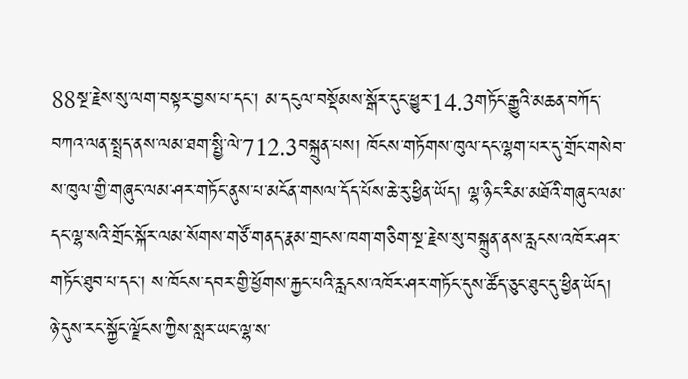88སྔ་རྗེས་སུ་ལག་བསྟར་བྱས་པ་དང་། མ་དངུལ་བསྡོམས་སྒོར་དུང་ཕྱུར་14.3གཏོང་རྒྱུའི་མཆན་བཀོད་བཀའ་ལན་སྤྲད་ནས་ལམ་ཐག་སྤྱི་ལེ་712.3བསྐྲུན་པས། ཁོངས་གཏོགས་ཁུལ་དང་ལྷག་པར་དུ་གྲོང་གསེབ་ས་ཁུལ་གྱི་གཞུང་ལམ་ཤར་གཏོང་ནུས་པ་མངོན་གསལ་དོད་པོས་ཆེ་རུ་ཕྱིན་ཡོད། ལྷ་ཉིང་རིམ་མཐོའི་གཞུང་ལམ་དང་ལྷ་སའི་གྲོང་སྐོར་ལམ་སོགས་གཙོ་གནད་རྣམ་གྲངས་ཁག་གཅིག་སྔ་རྗེས་སུ་བསྐྲུན་ནས་རླངས་འཁོར་ཤར་གཏོང་ཐུབ་པ་དང་། ས་ཁོངས་དབར་གྱི་ཕྱོགས་རྐྱང་པའི་རླངས་འཁོར་ཤར་གཏོང་དུས་ཚོད་ཅུང་ཐུང་དུ་ཕྱིན་ཡོད། ཉེ་དུས་རང་སྐྱོང་ལྗོངས་ཀྱིས་སླར་ཡང་ལྷ་ས་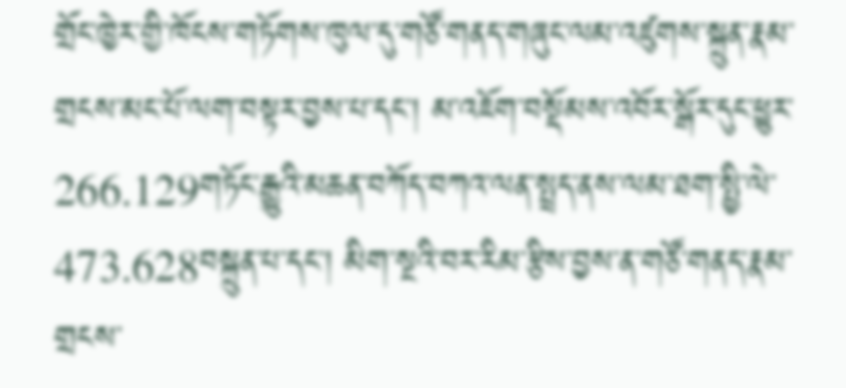གྲོང་ཁྱེར་གྱི་ཁོངས་གཏོགས་ཁུལ་དུ་གཙོ་གནད་གཞུང་ལམ་འཛུགས་སྐྲུན་རྣམ་གྲངས་མང་པོ་ལག་བསྟར་བྱས་པ་དང་། མ་འཇོག་བསྡོམས་འབོར་སྒོར་དུང་ཕྱུར་266.129གཏོང་རྒྱུའི་མཆན་བཀོད་བཀའ་ལན་སྤྲད་ནས་ལམ་ཐག་སྤྱི་ལེ་473.628བསྐྲུན་པ་དང་། མིག་སྔའི་བར་རིམ་རྩིས་བྱས་ན་གཙོ་གནད་རྣམ་གྲངས་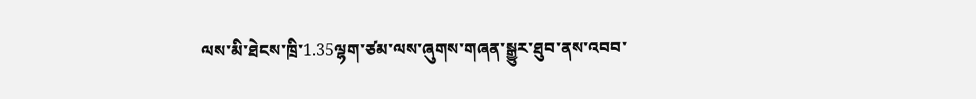ལས་མི་ཐེངས་ཁྲི་1.35ལྷག་ཙམ་ལས་ཞུགས་གཞན་སྒྱུར་ཐུབ་ནས་འབབ་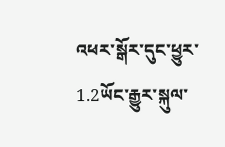འཕར་སྒོར་དུང་ཕྱུར་1.2ཡོང་རྒྱུར་སྐུལ་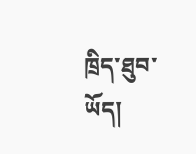ཁྲིད་ཐུབ་ཡོད།